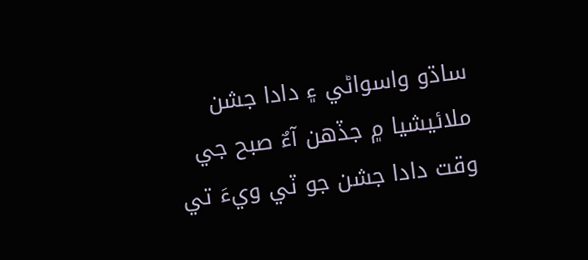ساڌو واسواڻي ۽ دادا جشن
ملائيشيا ۾ جڏهن آءٌ صبح جي وقت دادا جشن جو ٽي ويءَ تي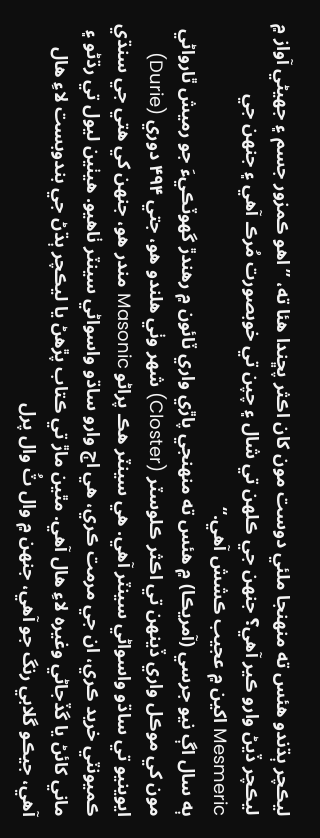ليڪچر ٻڌندو هئس ته منهنجا ملئي دوست مون کان اڪثر پڇندا هئا ته، ”اهو ڪمزور جسم ۽ جهيڻي آواز ۾ ليڪچر ڏيڻ وارو ڪير آهي؟ جنهن جي ڪلهن تي شال ۽ چپن تي خوبصورت مُرڪ آهي ۽ جنهن جي Mesmeric اکين ۾ عجيب ڪشش آهي.“
ٻه سال اڳ نيو جرسي (آمريڪا) ۾ هئس ته منهنجي پاڙي واري ٽائون ۾ رهندڙ گهوٽڪيءَ جو رميش ٿارواڻي مون کي موڪل واري ڏينهن تي اڪثر ڪلوسٽر (Closter) شهر وٺي هلندو هو، جتي ۴۹۴ دوري (Durie) ايوينيو تي ساڌو واسواڻي سينٽر آهي. هي سينٽر هڪ پراڻو Masonic مندر هو، جنهن کي هتي جي سنڌي ڪميونٽي خريد ڪري، ان جي مرمت ڪري، هي اڄ وارو ساڌو واسواڻي سينٽر ٺاهيو. هيٺين ليول تي رڌڻو ۽ ماني کائڻ يا گڏجاڻي وغيره لاءِ هال آهي. مٿين ماڙ تي ڪتاب پڙهڻ يا ليڪچر ٻڌڻ جي بندوبست لاءِ هال آهي، جيڪو گلابي رنگ جو آهي، جنهن ۾ وال ٽُ وال پرل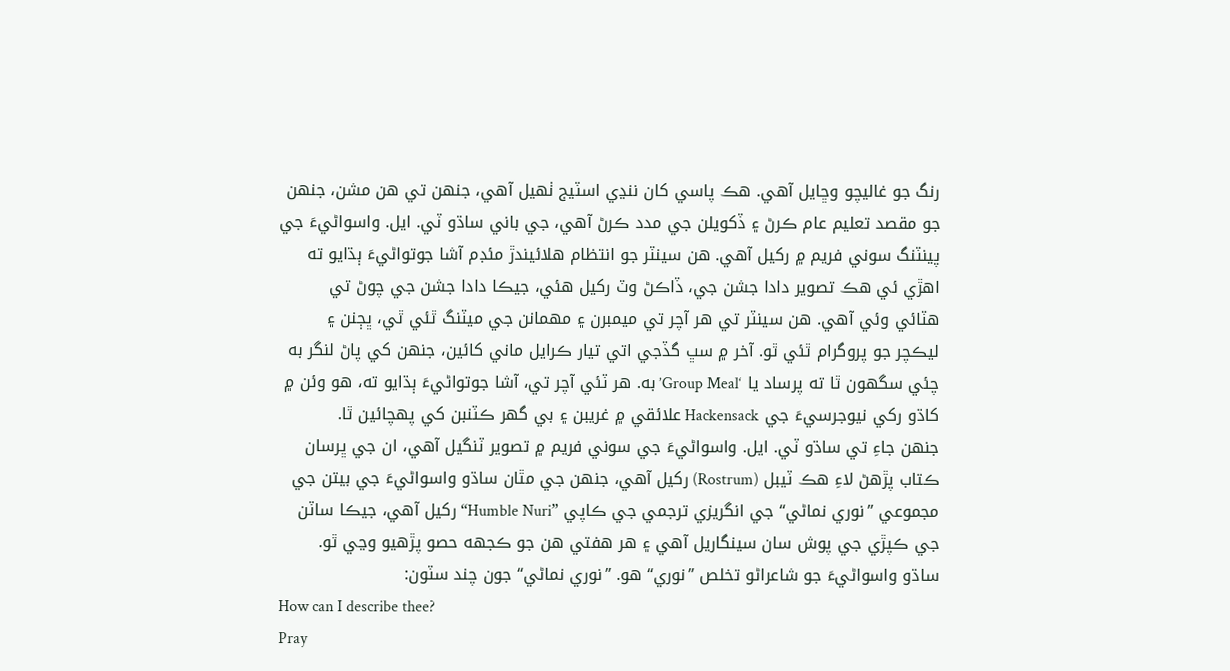رنگ جو غاليچو وڇايل آهي. هڪ پاسي کان ننڍي اسٽيج ٺهيل آهي، جنهن تي هن مشن، جنهن جو مقصد تعليم عام ڪرڻ ۽ ڏکويلن جي مدد ڪرڻ آهي، جي باني ساڌو ٽي. ايل. واسواڻيءَ جي پينٽنگ سوني فريم ۾ رکيل آهي. هن سينٽر جو انتظام هلائيندڙ مئڊم آشا جوتواڻيءَ ٻڌايو ته اهڙي ئي هڪ تصوير دادا جشن جي، ڏاڪڻ وٽ رکيل هئي، جيڪا دادا جشن جي چوڻ تي هٽائي وئي آهي. هن سينٽر تي هر آچر تي ميمبرن ۽ مهمانن جي ميٽنگ ٿئي ٿي، ڀڄنن ۽ ليڪچر جو پروگرام ٿئي ٿو. آخر ۾ سڀ گڏجي اتي تيار ڪرايل ماني کائين، جنهن کي پاڻ لنگر به چئي سگهون ٿا ته پرساد يا ‘Group Meal’ به. هر ٽئي آچر تي، آشا جوتواڻيءَ ٻڌايو ته، هو وئن ۾ کاڌو رکي نيوجرسيءَ جي Hackensack علائقي ۾ غريبن ۽ بي گهر ڪٽنبن کي پهچائين ٿا.
جنهن جاءِ تي ساڌو ٽي. ايل. واسواڻيءَ جي سوني فريم ۾ تصوير ٽنگيل آهي، ان جي ڀرسان ڪتاب پڙهڻ لاءِ هڪ ٽيبل (Rostrum) رکيل آهي، جنهن جي مٿان ساڌو واسواڻيءَ جي بيتن جي مجموعي ”نوري نماڻي“ جي انگريزي ترجمي جي ڪاپي ”Humble Nuri“ رکيل آهي، جيڪا ساٽن جي ڪپڙي جي پوش سان سينگاريل آهي ۽ هر هفتي هن جو ڪجهه حصو پڙهيو وڃي ٿو. ساڌو واسواڻيءَ جو شاعراڻو تخلص ”نوري“ هو. ”نوري نماڻي“ جون چند سٽون:
How can I describe thee?
Pray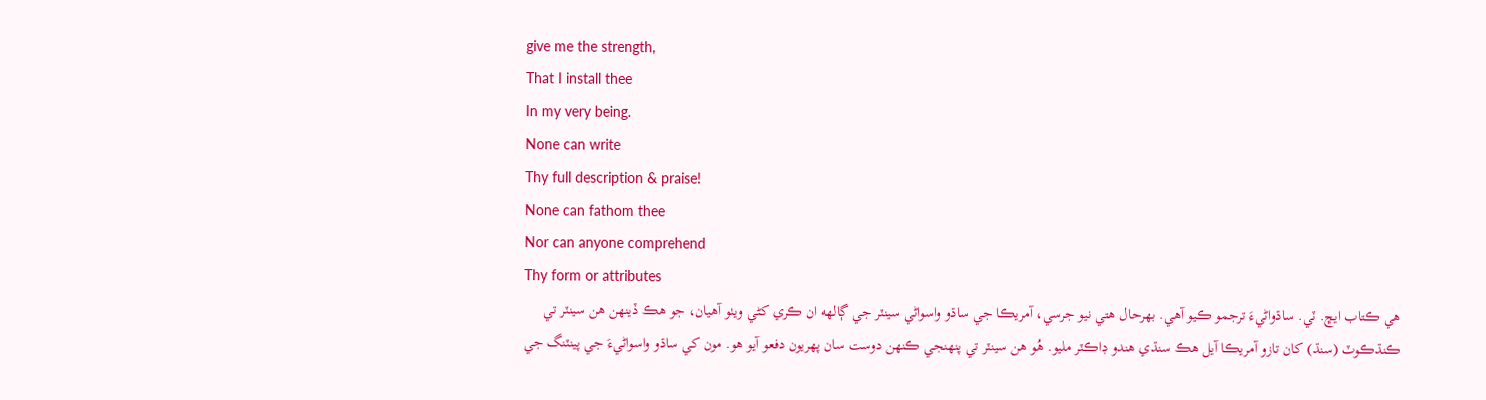give me the strength,
That I install thee
In my very being.
None can write
Thy full description & praise!
None can fathom thee
Nor can anyone comprehend
Thy form or attributes
هي ڪتاب ايڇ. ٽي. ساڌواڻيءَ ترجمو ڪيو آهي. بهرحال هتي نيو جرسي، آمريڪا جي ساڌو واسواڻي سينٽر جي ڳالهه ان ڪري کڻي ويٺو آهيان، جو هڪ ڏينهن هن سينٽر تي ڪنڌڪوٽ (سنڌ) کان تازو آمريڪا آيل هڪ سنڌي هندو ڊاڪٽر مليو. هُو هن سينٽر تي پنهنجي ڪنهن دوست سان پهريون دفعو آيو هو. مون کي ساڌو واسواڻيءَ جي پينٽنگ جي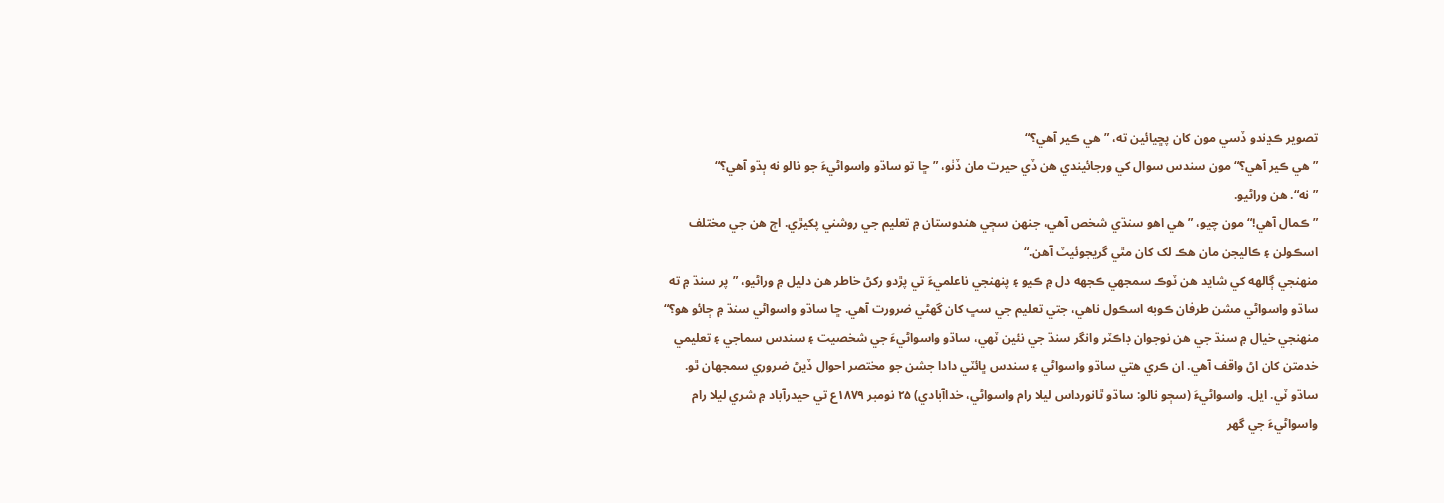تصوير ڪڍندو ڏسي مون کان پڇيائين ته، ”هي ڪير آهي؟“
”هي ڪير آهي؟“ مون سندس سوال کي ورجائيندي هن ڏي حيرت مان ڏٺو، ”ڇا تو ساڌو واسواڻيءَ جو نالو نه ٻڌو آهي؟“
”نه“. هن وراڻيو.
”ڪمال آهي!“ مون چيو، ”هي اهو سنڌي شخص آهي، جنهن سڄي هندوستان ۾ تعليم جي روشني پکيڙي. اڄ هن جي مختلف اسڪولن ۽ ڪاليجن مان هڪ لک کان مٿي گريجوئيٽ آهن.“
منهنجي ڳالهه کي شايد هن ٽوڪ سمجهي ڪجهه دل ۾ ڪيو ۽ پنهنجي ناعلميءَ تي پڙدو رکڻ خاطر هن دليل ۾ وراڻيو، ”پر سنڌ ۾ ته ساڌو واسواڻي مشن طرفان ڪوبه اسڪول ناهي، جتي تعليم جي سڀ کان گهڻي ضرورت آهي. ڇا ساڌو واسواڻي سنڌ ۾ ڄائو هو؟“
منهنجي خيال ۾ سنڌ جي هن نوجوان ڊاڪٽر وانگر سنڌ جي نئين ٽهي، ساڌو واسواڻيءَ جي شخصيت ۽ سندس سماجي ۽ تعليمي خدمتن کان اڻ واقف آهي. ان ڪري هتي ساڌو واسواڻي ۽ سندس ڀائٽي دادا جشن جو مختصر احوال ڏيڻ ضروري سمجهان ٿو.
ساڌو ٽي. ايل. واسواڻيءَ (سڄو نالو: ساڌو ٿانورداس ليلا رام واسواڻي، خداآبادي) ۲۵ نومبر ۱۸۷۹ع تي حيدرآباد ۾ شري ليلا رام واسواڻيءَ جي گهر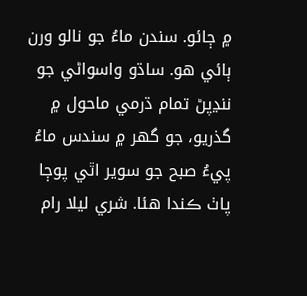۾ ڄائو. سندن ماءُ جو نالو ورن ٻائي هو. ساڌو واسواڻي جو ننڍپڻ تمام ڌرمي ماحول ۾ گذريو، جو گهر ۾ سندس ماءُ پيءُ صبح جو سوير اٿي پوڄا پاٺ ڪندا هئا. شري ليلا رام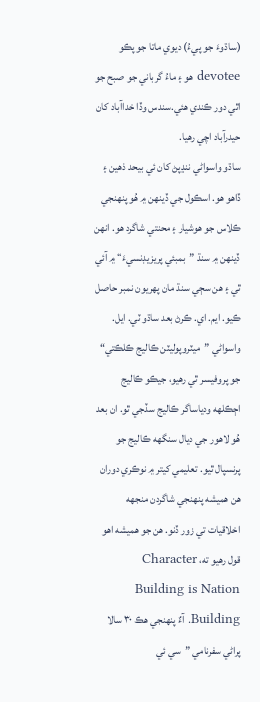(ساڌوءَ جو پيءُ) ديوي ماتا جو پڪو devotee هو ۽ ماءُ گرباني جو صبح جو اٿي دور ڪندي هئي.سندس وڏا خداآباد کان حيدرآباد اچي رهيا.
ساڌو واسواڻي ننڍپڻ کان ئي بيحد ذهين ۽ ڏاهو هو. اسڪول جي ڏينهن ۾ هُو پنهنجي ڪلاس جو هوشيار ۽ محنتي شاگرد هو. انهن ڏينهن ۾ سنڌ ”بمبئي پريزيڊنسيءَ“ ۾ آئي ٿي ۽ هن سڄي سنڌ مان پهريون نمبر حاصل ڪيو. ايم. اي. ڪرڻ بعد ساڌو ٽي. ايل. واسواڻي ”ميٽروپوليٽن ڪاليج ڪلڪتي“ جو پروفيسر ٿي رهيو، جيڪو ڪاليج اڄڪلهه ودياساگر ڪاليج سڏجي ٿو. ان بعد هُو لاهور جي ديال سنگهه ڪاليج جو پرنسپال ٿيو. تعليمي کيتر ۾ نوڪري دوران هن هميشه پنهنجي شاگردن منجهه اخلاقيات تي زور ڏنو. هن جو هميشه اهو قول رهيو ته، Character Building is Nation Building. آءٌ پنهنجي هڪ ۳۰ سالا پراڻي سفرنامي ”سي ئي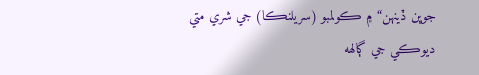جوڀن ڏينهن“ ۾ ڪولمبو (سريلنڪا) جي شري متي ديوڪي جي ڳالهه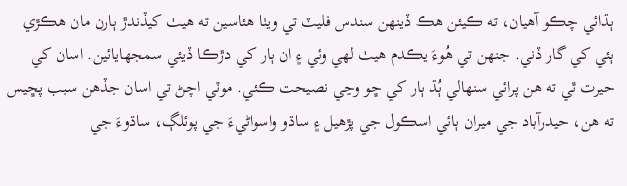ٻڌائي چڪو آهيان، ته ڪيئن هڪ ڏينهن سندس فليٽ تي ويٺا هئاسين ته هيٺ کيڏندڙ ٻارن مان هڪڙي ٻئي کي گار ڏني. جنهن تي هُوءَ يڪدم هيٺ لهي وئي ۽ ان ٻار کي دڙڪا ڏيئي سمجهايائين. اسان کي حيرت ٿي ته هن پرائي سنهالي ٻُڌ ٻار کي ڇو وڃي نصيحت ڪئي. موٽي اچڻ تي اسان جڏهن سبب پڇيس ته هن، حيدرآباد جي ميران ٻائي اسڪول جي پڙهيل ۽ ساڌو واسواڻيءَ جي پوئلڳ، ساڌوءَ جي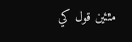مٿئين قول کي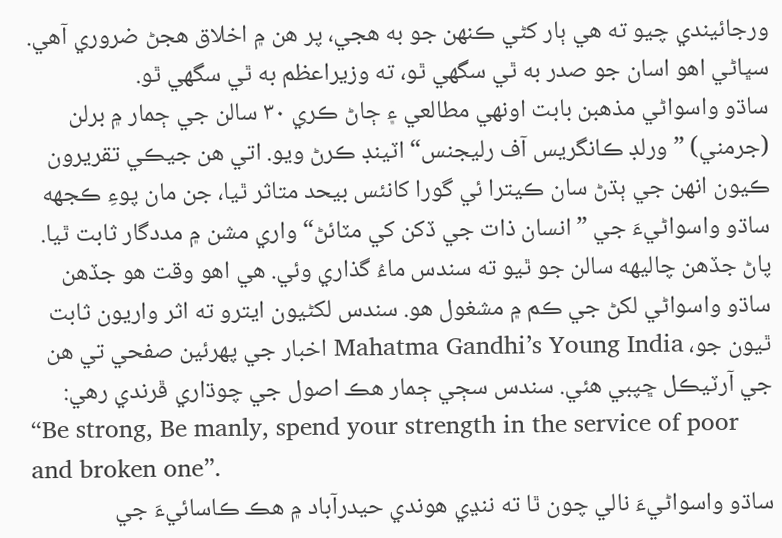ورجائيندي چيو ته هي ٻار کڻي ڪنهن جو به هجي، پر هن ۾ اخلاق هجڻ ضروري آهي. سڀاڻي اهو اسان جو صدر به ٿي سگهي ٿو، ته وزيراعظم به ٿي سگهي ٿو.
ساڌو واسواڻي مذهبن بابت اونهي مطالعي ۽ ڄاڻ ڪري ۳۰ سالن جي ڄمار ۾ برلن (جرمني) ”ورلڊ ڪانگريس آف رليجنس“ اٽينڊ ڪرڻ ويو. اتي هن جيڪي تقريرون ڪيون انهن جي ٻڌڻ سان ڪيترا ئي گورا کانئس بيحد متاثر ٿيا، جن مان پوءِ ڪجهه ساڌو واسواڻيءَ جي ”انسان ذات جي ڏکن کي مٽائڻ“ واري مشن ۾ مددگار ثابت ٿيا. پاڻ جڏهن چاليهه سالن جو ٿيو ته سندس ماءُ گذاري وئي. هي اهو وقت هو جڏهن ساڌو واسواڻي لکڻ جي ڪم ۾ مشغول هو. سندس لکڻيون ايترو ته اثر واريون ثابت ٿيون جو، Mahatma Gandhi’s Young India اخبار جي پهرئين صفحي تي هن جي آرٽيڪل ڇپبي هئي. سندس سڄي ڄمار هڪ اصول جي چوڌاري ڦرندي رهي:
“Be strong, Be manly, spend your strength in the service of poor and broken one”.
ساڌو واسواڻيءَ نالي چون ٿا ته ننڍي هوندي حيدرآباد ۾ هڪ ڪاسائيءَ جي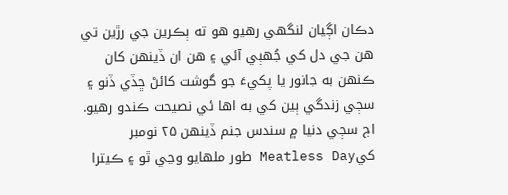دڪان اڳيان لنگهي رهيو هو ته ٻڪرين جي رڙين تي هن جي دل کي جُهٻي آئي ۽ هن ان ڏينهن کان ڪنهن به جانور يا پکيءَ جو گوشت کائڻ ڇڏي ڏنو ۽ سڄي زندگي ٻين کي به اها ئي نصيحت ڪندو رهيو. اڄ سڄي دنيا ۾ سندس جنم ڏينهن ۲۵ نومبر کيMeatless Day طور ملهايو وڃي ٿو ۽ ڪيترا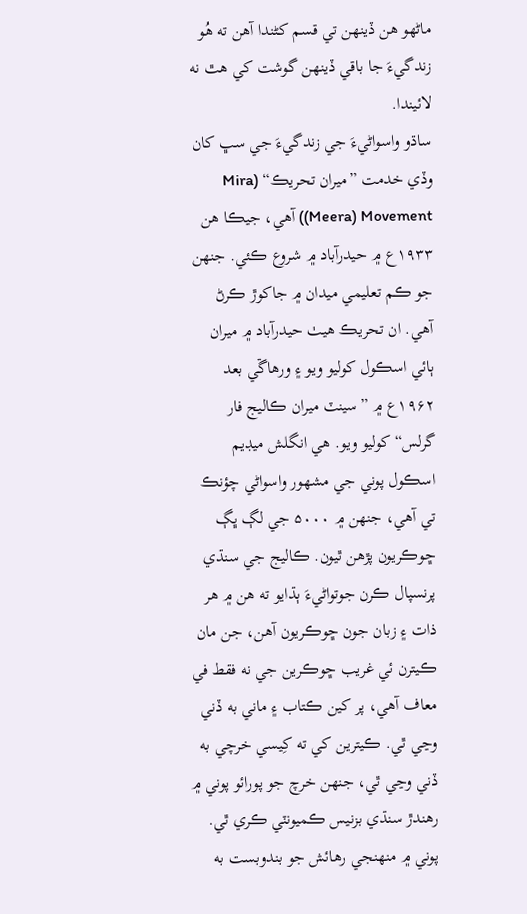ماڻهو هن ڏينهن تي قسم کڻندا آهن ته هُو زندگيءَ جا باقي ڏينهن گوشت کي هٿ نه لائيندا.
ساڌو واسواڻيءَ جي زندگيءَ جي سڀ کان وڏي خدمت ”ميران تحريڪ“ (Mira (Meera) Movement) آهي، جيڪا هن ۱۹۳۳ع ۾ حيدرآباد ۾ شروع ڪئي. جنهن جو ڪم تعليمي ميدان ۾ جاکوڙ ڪرڻ آهي. ان تحريڪ هيٺ حيدرآباد ۾ ميران ٻائي اسڪول کوليو ويو ۽ ورهاڱي بعد ۱۹۶۲ع ۾ ”سينٽ ميران ڪاليج فار گرلس“ کوليو ويو. هي انگلش ميڊيم اسڪول پوني جي مشهور واسواڻي چؤنڪ تي آهي، جنهن ۾ ۵۰۰۰ جي لڳ ڀڳ ڇوڪريون پڙهن ٿيون. ڪاليج جي سنڌي پرنسپال ڪرن جوتواڻيءَ ٻڌايو ته هن ۾ هر ذات ۽ زبان جون ڇوڪريون آهن، جن مان ڪيترن ئي غريب ڇوڪرين جي نه فقط في معاف آهي، پر کين ڪتاب ۽ ماني به ڏني وڃي ٿي. ڪيترين کي ته کِيسي خرچي به ڏني وڃي ٿي، جنهن خرچ جو پورائو پوني ۾ رهندڙ سنڌي بزنيس ڪميونٽي ڪري ٿي. پوني ۾ منهنجي رهائش جو بندوبست به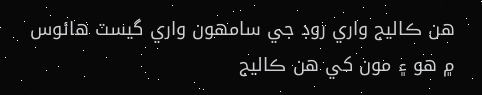هن ڪاليج واري روڊ جي سامهون واري گيسٽ هائوس ۾ هو ۽ مون کي هن ڪاليج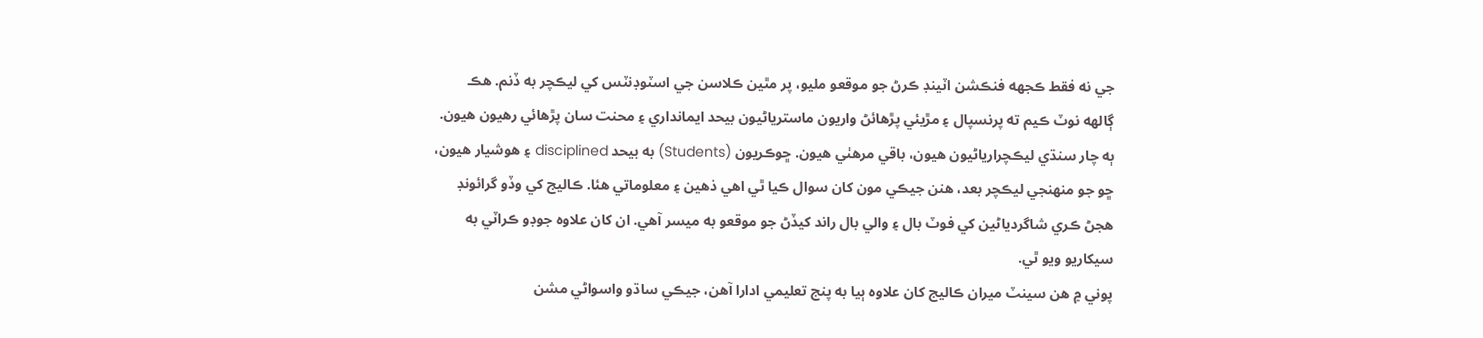جي نه فقط ڪجهه فنڪشن اٽينڊ ڪرڻ جو موقعو مليو، پر مٿين ڪلاسن جي اسٽوڊنٽس کي ليڪچر به ڏنم. هڪ ڳالهه نوٽ ڪيم ته پرنسپال ۽ مڙيئي پڙهائڻ واريون ماسترياڻيون بيحد ايمانداري ۽ محنت سان پڙهائي رهيون هيون. ٻه چار سنڌي ليڪچرارياڻيون هيون، باقي مرهٺي هيون. ڇوڪريون (Students) به بيحد disciplined ۽ هوشيار هيون، ڇو جو منهنجي ليڪچر بعد، هنن جيڪي مون کان سوال ڪيا ٿي اهي ذهين ۽ معلوماتي هئا. ڪاليج کي وڏو گرائونڊ هجڻ ڪري شاگردياڻين کي فوٽ بال ۽ والي بال راند کيڏڻ جو موقعو به ميسر آهي. ان کان علاوه جوڊو ڪراٽي به سيکاريو ويو ٿي.
پوني ۾ هن سينٽ ميران ڪاليج کان علاوه ٻيا به پنج تعليمي ادارا آهن، جيڪي ساڌو واسواڻي مشن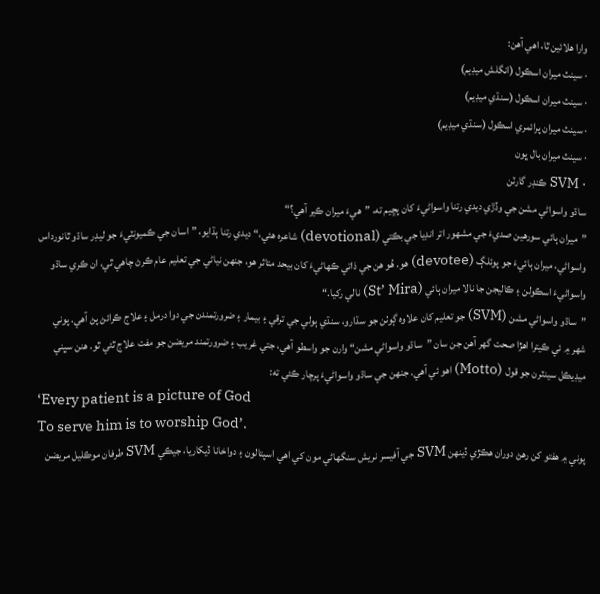وارا هلائين ٿا، اهي آهن:
· سينٽ ميران اسڪول (انگلش ميڊيم)
· سينٽ ميران اسڪول (سنڌي ميڊيم)
· سينٽ ميران پرائمري اسڪول (سنڌي ميڊيم)
· سينٽ ميران بال ڀون
· SVM ڪنڊر گارٽن
ساڌو واسواڻي مشن جي وڏڙي ديدي رتنا واسواڻيءَ کان پڇيم ته، ”هيءَ ميران ڪير آهي؟“
”ميران ٻائي سورهين صديءَ جي مشهور اتر انڊيا جي بڪتي (devotional) شاعره هئي،“ ديدي رتنا ٻڌايو، ”اسان جي ڪميونٽيءَ جو ليڊر ساڌو ٿانورداس واسواڻي، ميران ٻائيءَ جو پوئلڳ (devotee) هو. هُو هن جي ذاتي ڪهاڻيءَ کان بيحد متاثر هو، جنهن نياڻي جي تعليم عام ڪرڻ چاهي ٿي، ان ڪري ساڌو واسواڻيءَ اسڪولن ۽ ڪاليجن جا نالا ميران ٻائي (St’ Mira) نالي رکيا.“
”ساڌو واسواڻي مشن (SVM) جو تعليم کان علاوه ڳوٺن جو سڌارو، سنڌي ٻولي جي ترقي ۽ بيمار ۽ ضرورتمندن جي دوا درمل ۽ علاج ڪرائڻ پڻ آهي. پوني شهر ۾ ئي ڪيترا اهڙا صحت گهر آهن جن سان ”ساڌو واسواڻي مشن“ وارن جو واسطو آهي، جتي غريب ۽ ضرورتمند مريضن جو مفت علاج ٿئي ٿو. هنن سڀني ميڊيڪل سينٽرن جو قول (Motto) اهو ئي آهي. جنهن جي ساڌو واسواڻيءَ پرچار ڪئي ته:
‘Every patient is a picture of God
To serve him is to worship God’.
پوني ۾ هفتو کن رهڻ دوران هڪڙي ڏينهن SVM جي آفيسر نريش سنگهاڻي مون کي اهي اسپتالون ۽ دواخانا ڏيکاريا، جيڪي SVM طرفان موڪليل مريضن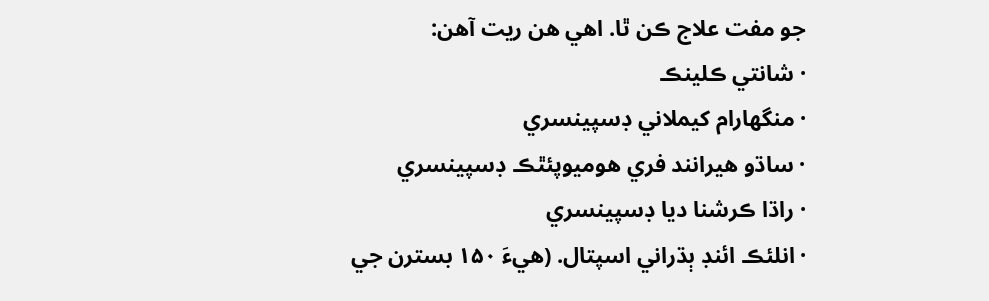جو مفت علاج ڪن ٿا. اهي هن ريت آهن:
· شانتي ڪلينڪ
· منگهارام کيملاني ڊسپينسري
· ساڌو هيرانند فري هوميوپئٿڪ ڊسپينسري
· راڌا ڪرشنا ديا ڊسپينسري
· انلئڪ ائنڊ ٻڌراني اسپتال. (هيءَ ۱۵۰ بسترن جي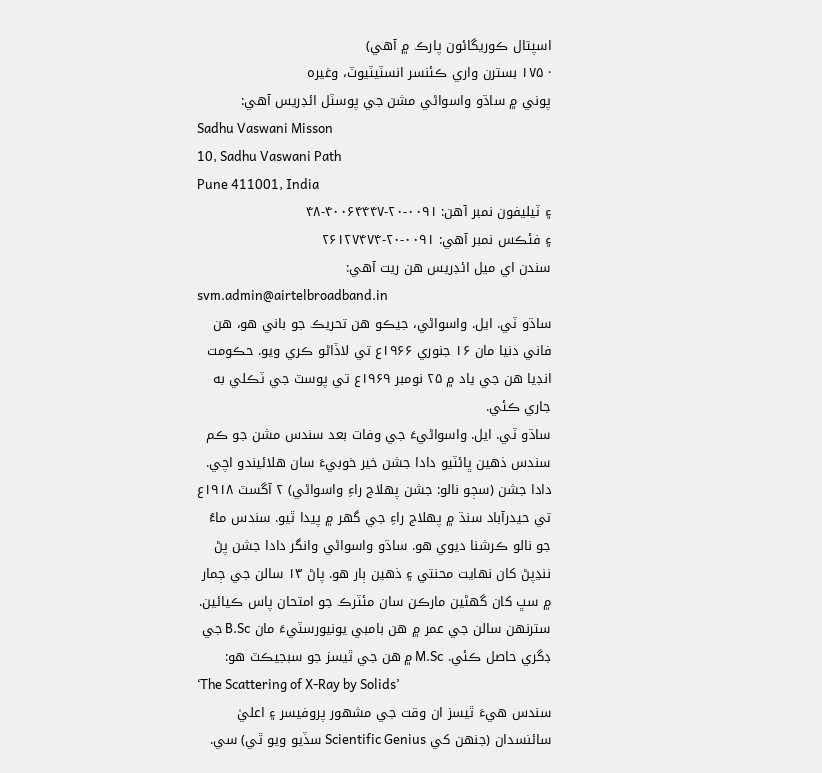اسپتال ڪوريگائون پارڪ ۾ آهي)
· ۱۷۵ بسترن واري ڪئنسر انسٽيٽيوٽ، وغيره
پوني ۾ ساڌو واسواڻي مشن جي پوسٽل ائڊريس آهي:
Sadhu Vaswani Misson
10, Sadhu Vaswani Path
Pune 411001, India
۽ ٽيليفون نمبر آهن: ۰۰۹۱-۲۰-۴۰۰۶۴۴۴۷-۴۸
۽ فئڪس نمبر آهي: ۰۰۹۱-۲۰-۲۶۱۲۷۴۷۴
سندن اي ميل ائڊريس هن ريت آهي:
svm.admin@airtelbroadband.in
ساڌو ٽي. ايل. واسواڻي، جيڪو هن تحريڪ جو باني هو، هن فاني دنيا مان ۱۶ جنوري ۱۹۶۶ع تي لاڏاڻو ڪري ويو. حڪومت انڊيا هن جي ياد ۾ ۲۵ نومبر ۱۹۶۹ع تي پوسٽ جي ٽڪلي به جاري ڪئي.
ساڌو ٽي. ايل. واسواڻيءَ جي وفات بعد سندس مشن جو ڪم سندس ذهين ڀائٽيو دادا جشن خير خوبيءَ سان هلائيندو اچي. دادا جشن (سڄو نالو: جشن پهلاج راءِ واسواڻي) ۲ آگسٽ ۱۹۱۸ع تي حيدرآباد سنڌ ۾ پهلاج راءِ جي گهر ۾ پيدا ٿيو. سندس ماءُ جو نالو ڪرشنا ديوي هو. ساڌو واسواڻي وانگر دادا جشن پڻ ننڍپڻ کان نهايت محنتي ۽ ذهين ٻار هو. پاڻ ۱۳ سالن جي ڄمار ۾ سڀ کان گهڻين مارڪن سان مئٽرڪ جو امتحان پاس ڪيائين. سترنهن سالن جي عمر ۾ هن بامبي يونيورسٽيءَ مان B.Sc جي ڊگري حاصل ڪئي. M.Sc ۾ هن جي ٿيسز جو سبجيڪٽ هو:
‘The Scattering of X-Ray by Solids’
سندس هيءَ ٿيسز ان وقت جي مشهور پروفيسر ۽ اعليٰ سائنسدان (جنهن کي Scientific Genius سڏيو ويو ٿي) سي.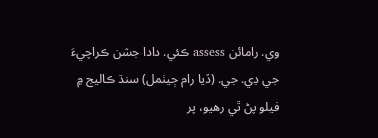وي. رامائن assess ڪئي. دادا جشن ڪراچيءَ جي ڊي. جي. (ڏيا رام ڄيٺمل) سنڌ ڪاليج ۾ فيلو پڻ ٿي رهيو، پر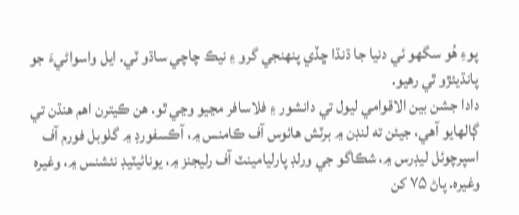پوءِ هُو سگهو ئي دنيا جا ڌنڌا ڇڏي پنهنجي گرو ۽ نيڪ چاچي ساڌو ٽي. ايل واسواڻيءَ جو پانڌيئڙو ٿي رهيو.
دادا جشن بين الاقوامي ليول تي دانشور ۽ فلاسافر مڃيو وڃي ٿو. هن ڪيترن اهم هنڌن تي ڳالهايو آهي، جيئن ته لنڊن ۾ برٽش هائوس آف ڪامنس ۾، آڪسفورڊ ۾ گلوبل فورم آف اسپرچوئل ليڊرس ۾، شڪاگو جي ورلڊ پارليامينٽ آف رليجنز ۾، يونائيٽيڊ نئشنس ۾، وغيره وغيره. پاڻ ۷۵ کن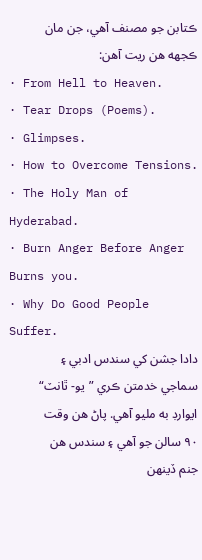ڪتابن جو مصنف آهي، جن مان ڪجهه هن ريت آهن:
· From Hell to Heaven.
· Tear Drops (Poems).
· Glimpses.
· How to Overcome Tensions.
· The Holy Man of Hyderabad.
· Burn Anger Before Anger Burns you.
· Why Do Good People Suffer.
دادا جشن کي سندس ادبي ۽ سماجي خدمتن ڪري ”يو- ٿانٽ“ ايوارڊ به مليو آهي. پاڻ هن وقت ۹۰ سالن جو آهي ۽ سندس هن جنم ڏينهن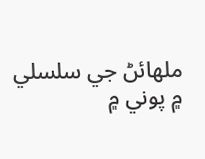ملهائڻ جي سلسلي ۾ پوني ۾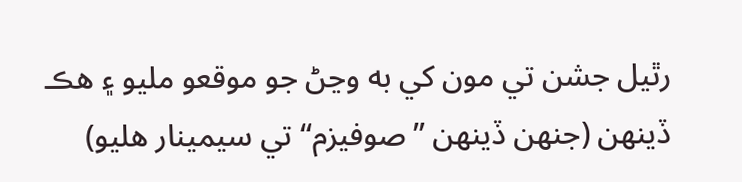رٿيل جشن تي مون کي به وڃڻ جو موقعو مليو ۽ هڪ ڏينهن (جنهن ڏينهن ”صوفيزم“ تي سيمينار هليو)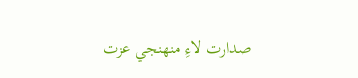صدارت لاءِ منهنجي عزت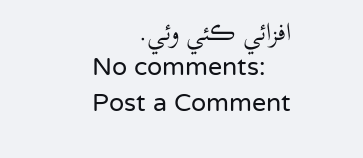افزائي ڪئي وئي.
No comments:
Post a Comment